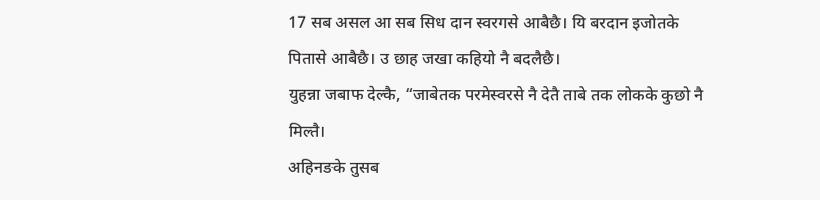17 सब असल आ सब सिध दान स्वरगसे आबैछै। यि बरदान इजोतके पितासे आबैछै। उ छाह जखा कहियो नै बदलैछै।
युहन्ना जबाफ देल्कै, “जाबेतक परमेस्वरसे नै देतै ताबे तक लोकके कुछो नै मिल्तै।
अहिनङके तुसब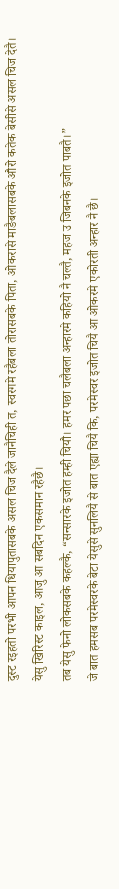दुस्ट रइहतो परभी आपन धियापुतासबके असल चिज दैले जानैचिही त, स्वरगमे रहैबला तोरासबके पिता, ओकरासे माङैबलासबके औरो कतेक बेसीसे असल चिज देतै।
येसु खिरिस्ट काइल, आजु आ सबदिन एकसमान रहैछै।
तब येसु फेनो लोकसबके कहल्कै, “सन्सारके इजोत हम्ही चियौ। हमर पछा चलैबला अन्हारमे कहियो नै चल्तै, महज उ जिबनके इजोत पाबतै।”
जे बात हमसब परमेस्वरके बेटा येसुसे सुनलियै से बात एह्या चियै कि, परमेस्वर इजोत चियै आ ओकरमे एकोरती अन्हार नै छै।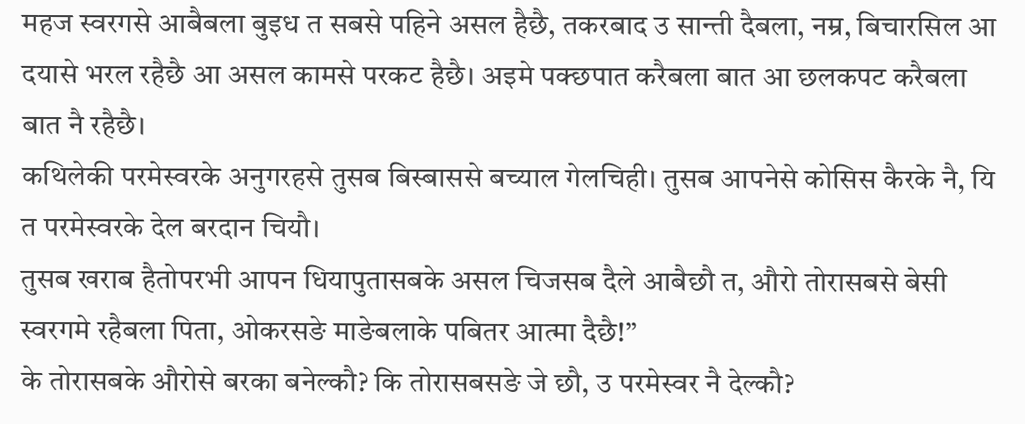महज स्वरगसे आबैबला बुइध त सबसे पहिने असल हैछै, तकरबाद उ सान्ती दैबला, नम्र, बिचारसिल आ दयासे भरल रहैछै आ असल कामसे परकट हैछै। अइमे पक्छपात करैबला बात आ छलकपट करैबला बात नै रहैछै।
कथिलेकी परमेस्वरके अनुगरहसे तुसब बिस्बाससे बच्याल गेलचिही। तुसब आपनेसे कोसिस कैरके नै, यि त परमेस्वरके देल बरदान चियौ।
तुसब खराब हैतोपरभी आपन धियापुतासबके असल चिजसब दैले आबैछौ त, औरो तोरासबसे बेसी स्वरगमे रहैबला पिता, ओकरसङे माङेबलाके पबितर आत्मा दैछै!”
के तोरासबके औरोसे बरका बनेल्कौ? कि तोरासबसङे जे छौ, उ परमेस्वर नै देल्कौ?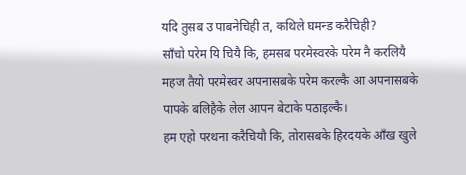यदि तुसब उ पाबनेचिही त, कथिले घमन्ड करैचिही?
साँचो परेम यि चियै कि, हमसब परमेस्वरके परेम नै करलियै महज तैयो परमेस्वर अपनासबके परेम करल्कै आ अपनासबके पापके बलिहैके लेल आपन बेटाके पठाइल्कै।
हम एहो परथना करैचियौ कि, तोरासबके हिरदयके आँख खुले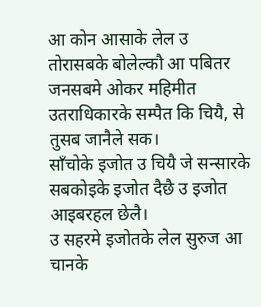आ कोन आसाके लेल उ तोरासबके बोलेल्कौ आ पबितर जनसबमे ओकर महिमीत उतराधिकारके सम्पैत कि चियै, से तुसब जानैले सक।
साँचोके इजोत उ चियै जे सन्सारके सबकोइके इजोत दैछै उ इजोत आइबरहल छेलै।
उ सहरमे इजोतके लेल सुरुज आ चानके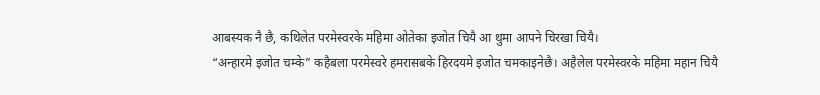आबस्यक नै छै, कथिलेत परमेस्वरके महिमा ओतेका इजोत चियै आ थुमा आपने चिरखा चियै।
“अन्हारमे इजोत चम्के” कहैबला परमेस्वरे हमरासबके हिरदयमे इजोत चमकाइनेछै। अहैलेल परमेस्वरके महिमा महान चियै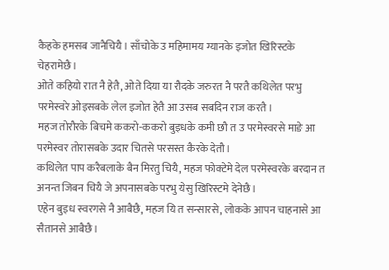कैहके हमसब जानैचियै। साँचोके उ महिमामय ग्यानके इजोत खिरिस्टके चेहरामेछै।
ओते कहियो रात नै हेतै, ओते दिया या रौदके जरुरत नै परतै कथिलेत परभु परमेस्वरे ओइसबके लेल इजोत हेतै आ उसब सबदिन राज करतै।
महज तोरौरके बिचमे ककरो-ककरो बुइधके कमी छौ त उ परमेस्वरसे माङे आ परमेस्वर तोरासबके उदार चितसे परसस्त कैरके देतौ।
कथिलेत पाप करैबलाके बैन मिरतु चियै, महज फोक्टेमे देल परमेस्वरके बरदान त अनन्त जिबन चियै जे अपनासबके परभु येसु खिरिस्टमे देनेछै।
एहेन बुइध स्वरगसे नै आबैछै, महज यि त सन्सारसे, लोकके आपन चाहनासे आ सैतानसे आबैछै।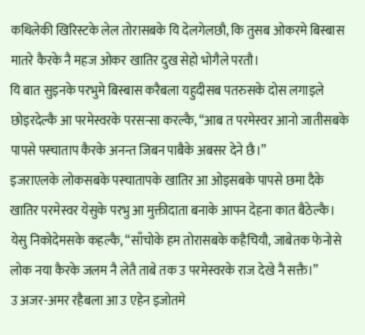कथिलेकी खिरिस्टके लेल तोरासबके यि देलगेलछौ, कि तुसब ओकरमे बिस्बास मातरे कैरके नै महज ओकर खातिर दुख सेहो भोगैले परतौ।
यि बात सुइनके परभुमे बिस्बास करैबला यहुदीसब पतरुसके दोस लगाइले छोइरदेल्कै आ परमेस्वरके परसन्सा करल्कै, “आब त परमेस्वर आनो जातीसबके पापसे पस्चाताप कैरके अनन्त जिबन पाबैके अबसर देने छै।”
इजराएलके लोकसबके पस्चातापके खातिर आ ओइसबके पापसे छमा दैके खातिर परमेस्वर येसुके परभु आ मुक्तीदाता बनाके आपन देहना कात बैठेल्कै।
येसु निकोदेमसके कहल्कै, “साँचोके हम तोरासबके कहैचियौ, जाबेतक फेनोसे लोक नया कैरके जलम नै लेतै ताबे तक उ परमेस्वरके राज देखे नै सक्तै।”
उ अजर-अमर रहैबला आ उ एहेन इजोतमे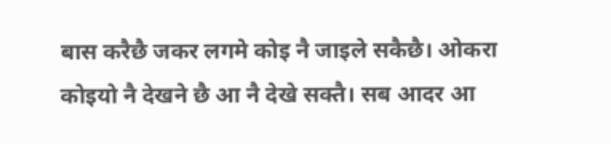बास करैछै जकर लगमे कोइ नै जाइले सकैछै। ओकरा कोइयो नै देखने छै आ नै देखे सक्तै। सब आदर आ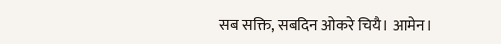सब सक्ति, सबदिन ओकरे चियै। आमेन।